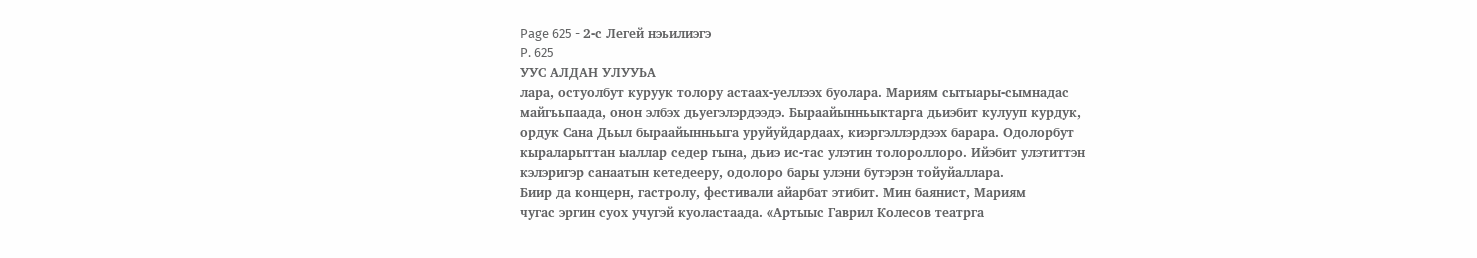Page 625 - 2-с Легей нэьилиэгэ
P. 625
УУС АЛДАН УЛУУЬА
лара, остуолбут куруук толору астаах-уеллээх буолара. Мариям сытыары-сымнадас
майгььпаада, онон элбэх дьуегэлэрдээдэ. Быраайынньыктарга дьиэбит кулууп курдук,
ордук Сана Дьыл быраайынньыга уруйуйдардаах, киэргэллэрдээх барара. Одолорбут
кыраларыттан ыаллар седер гына, дьиэ ис-тас улэтин толороллоро. Ийэбит улэтиттэн
кэлэригэр санаатын кетедееру, одолоро бары улэни бутэрэн тойуйаллара.
Биир да концерн, гастролу, фестивали айарбат этибит. Мин баянист, Мариям
чугас эргин суох учугэй куоластаада. «Артыыс Гаврил Колесов театрга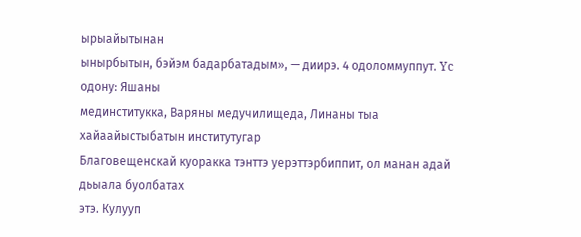ырыайытынан
ынырбытын, бэйэм бадарбатадым», — диирэ. 4 одоломмуппут. Yc одону: Яшаны
мединститукка, Варяны медучилищеда, Линаны тыа хайаайыстыбатын институтугар
Благовещенскай куоракка тэнттэ уерэттэрбиппит, ол манан адай дьыала буолбатах
этэ. Кулууп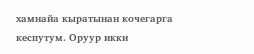хамнайа кыратынан кочегарга кеспутум. Оруур икки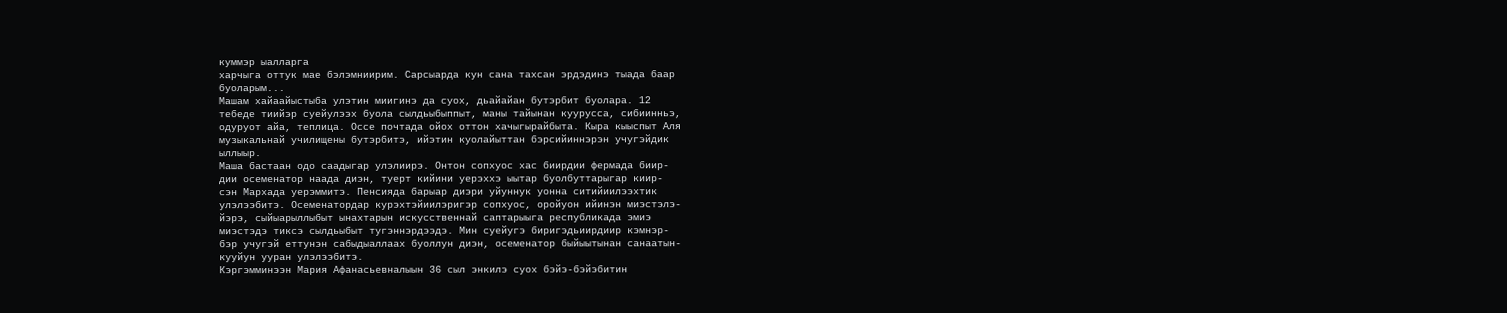куммэр ыалларга
харчыга оттук мае бэлэмниирим. Сарсыарда кун сана тахсан эрдэдинэ тыада баар
буоларым...
Машам хайаайыстыба улэтин миигинэ да суох, дьайайан бутэрбит буолара. 12
тебеде тиийэр суейулээх буола сылдьыбыппыт, маны тайынан куурусса, сибиинньэ,
одуруот айа, теплица. Оссе почтада ойох оттон хачыгырайбыта. Кыра кыыспыт Аля
музыкальнай училищены бутэрбитэ, ийэтин куолайыттан бэрсийиннэрэн учугэйдик
ыллыыр.
Маша бастаан одо саадыгар улэлиирэ. Онтон сопхуос хас биирдии фермада биир-
дии осеменатор наада диэн, туерт кийини уерэххэ ыытар буолбуттарыгар киир-
сэн Мархада уерэммитэ. Пенсияда барыар диэри уйуннук уонна ситийиилээхтик
улэлээбитэ. Осеменатордар курэхтэйиилэригэр сопхуос, оройуон ийинэн миэстэлэ-
йэрэ, сыйыарыллыбыт ынахтарын искусственнай саптарыыга республикада эмиэ
миэстэдэ тиксэ сылдьыбыт тугэннэрдээдэ. Мин суейугэ биригэдьиирдиир кэмнэр-
бэр учугэй еттунэн сабыдыаллаах буоллун диэн, осеменатор быйыытынан санаатын-
кууйун ууран улэлээбитэ.
Кэргэмминээн Мария Афанасьевналыын 36 сыл энкилэ суох бэйэ-бэйэбитин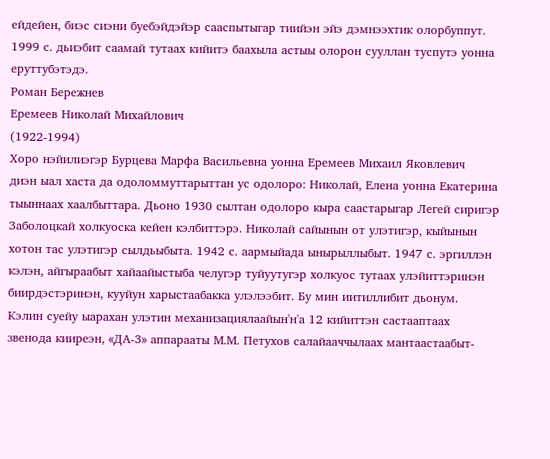ейдейен, биэс сиэни буебэйдэйэр сааспытыгар тиийэн эйэ дэмнээхтик олорбуппут.
1999 с. дьиэбит саамай тутаах кийитэ баахыла астыы олорон сууллан туспутэ уонна
еруттубэтэдэ.
Роман Бережнев
Еремеев Николай Михайлович
(1922-1994)
Хоро нэйилиэгэр Бурцева Марфа Васильевна уонна Еремеев Михаил Яковлевич
диэн ыал хаста да одоломмуттарыттан ус одолоро: Николай, Елена уонна Екатерина
тыыннаах хаалбыттара. Дьоно 1930 сылтан одолоро кыра саастарыгар Легей сиригэр
Заболоцкай холкуоска кейен кэлбиттэрэ. Николай сайынын от улэтигэр, кыйынын
хотон тас улэтигэр сылдьыбыта. 1942 с. аармыйада ынырыллыбыт. 1947 с. эргиллэн
кэлэн, айгыраабыт хайаайыстыба челугэр туйуутугэр холкуос тутаах улэйиттэринэн
биирдэстэринэн, кууйун харыстаабакка улэлээбит. Бу мин иитиллибит дьонум.
Кэлин суейу ыарахан улэтин механизациялаайын'н'а 12 кийиттэн састааптаах
звенода кииреэн, «ДА-3» аппарааты М.М. Петухов салайааччылаах мантаастаабыт-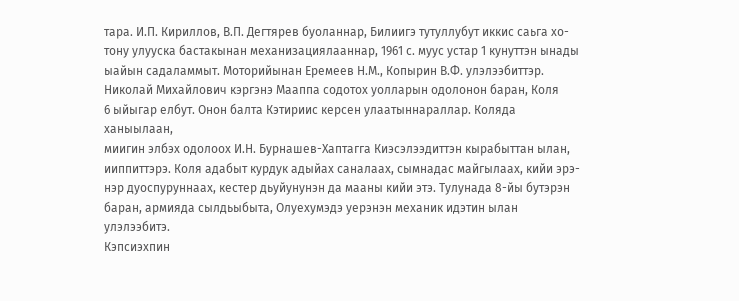тара. И.П. Кириллов, В.П. Дегтярев буоланнар, Билиигэ тутуллубут иккис саьга хо-
тону улууска бастакынан механизациялааннар, 1961 с. муус устар 1 кунуттэн ынады
ыайын садаламмыт. Моторийынан Еремеев Н.М., Копырин В.Ф. улэлээбиттэр.
Николай Михайлович кэргэнэ Мааппа содотох уолларын одолонон баран, Коля
6 ыйыгар елбут. Онон балта Кэтириис керсен улаатыннараллар. Коляда ханыылаан,
миигин элбэх одолоох И.Н. Бурнашев-Хаптагга Киэсэлээдиттэн кырабыттан ылан,
ииппиттэрэ. Коля адабыт курдук адыйах саналаах, сымнадас майгылаах, кийи эрэ-
нэр дуоспуруннаах, кестер дьуйунунэн да мааны кийи этэ. Тулунада 8-йы бутэрэн
баран, армияда сылдьыбыта, Олуехумэдэ уерэнэн механик идэтин ылан улэлээбитэ.
Кэпсиэхпин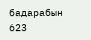бадарабын 623